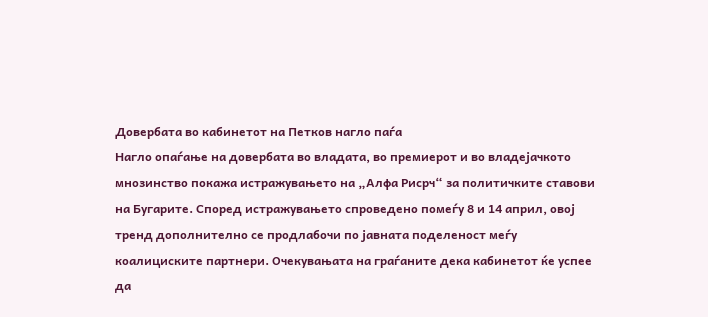Довербата во кабинетот на Петков нагло паѓа
Нагло опаѓање на довербата во владата, во премиерот и во владејачкото мнозинство покажа истражувањето на „Алфа Рисрч“ за политичките ставови на Бугарите. Според истражувањето спроведено помеѓу 8 и 14 април, овој тренд дополнително се продлабочи по јавната поделеност меѓу коалициските партнери. Очекувањата на граѓаните дека кабинетот ќе успее да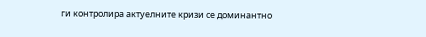ги контролира актуелните кризи се доминантно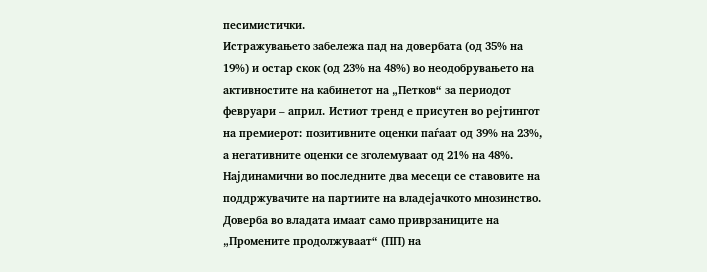песимистички.
Истражувањето забележа пад на довербата (од 35% на 19%) и остар скок (од 23% на 48%) во неодобрувањето на активностите на кабинетот на „Петков“ за периодот февруари – април. Истиот тренд е присутен во рејтингот на премиерот: позитивните оценки паѓаат од 39% на 23%, а негативните оценки се зголемуваат од 21% на 48%.
Најдинамични во последните два месеци се ставовите на поддржувачите на партиите на владејачкото мнозинство. Доверба во владата имаат само приврзаниците на „Промените продолжуваат“ (ПП) на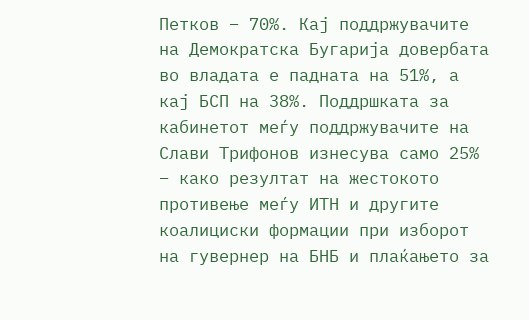Петков – 70%. Кај поддржувачите на Демократска Бугарија довербата во владата е падната на 51%, а кај БСП на 38%. Поддршката за кабинетот меѓу поддржувачите на Слави Трифонов изнесува само 25% – како резултат на жестокото противење меѓу ИТН и другите коалициски формации при изборот на гувернер на БНБ и плаќањето за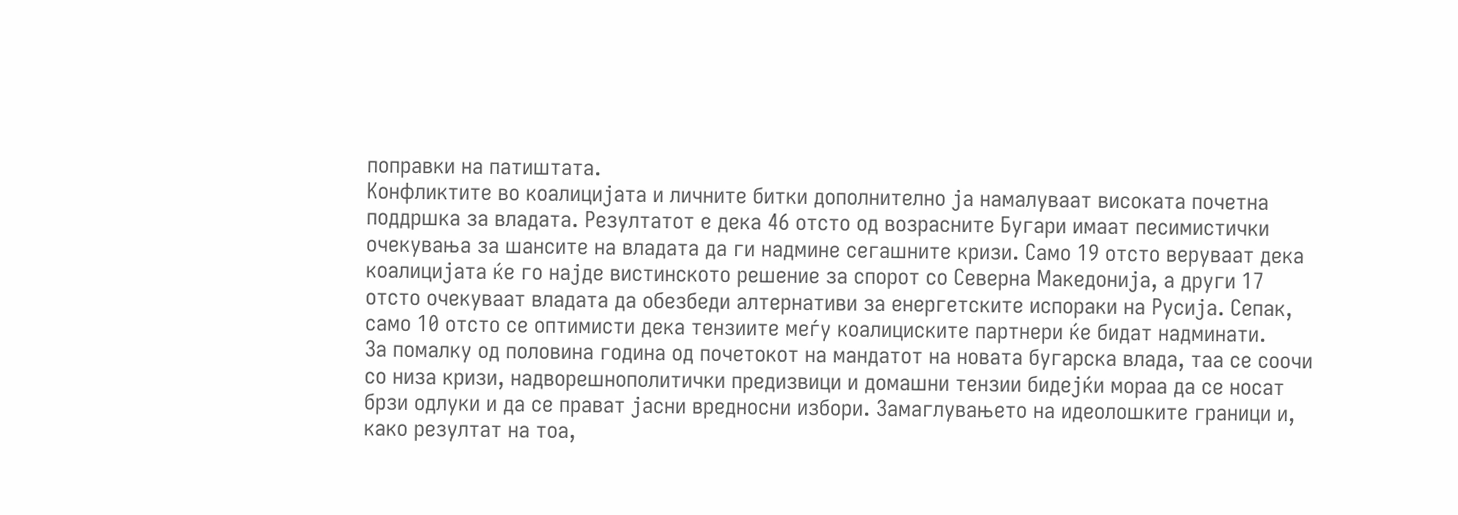поправки на патиштата.
Конфликтите во коалицијата и личните битки дополнително ја намалуваат високата почетна поддршка за владата. Резултатот е дека 46 отсто од возрасните Бугари имаат песимистички очекувања за шансите на владата да ги надмине сегашните кризи. Само 19 отсто веруваат дека коалицијата ќе го најде вистинското решение за спорот со Северна Македонија, а други 17 отсто очекуваат владата да обезбеди алтернативи за енергетските испораки на Русија. Сепак, само 10 отсто се оптимисти дека тензиите меѓу коалициските партнери ќе бидат надминати.
За помалку од половина година од почетокот на мандатот на новата бугарска влада, таа се соочи со низа кризи, надворешнополитички предизвици и домашни тензии бидејќи мораа да се носат брзи одлуки и да се прават јасни вредносни избори. Замаглувањето на идеолошките граници и, како резултат на тоа,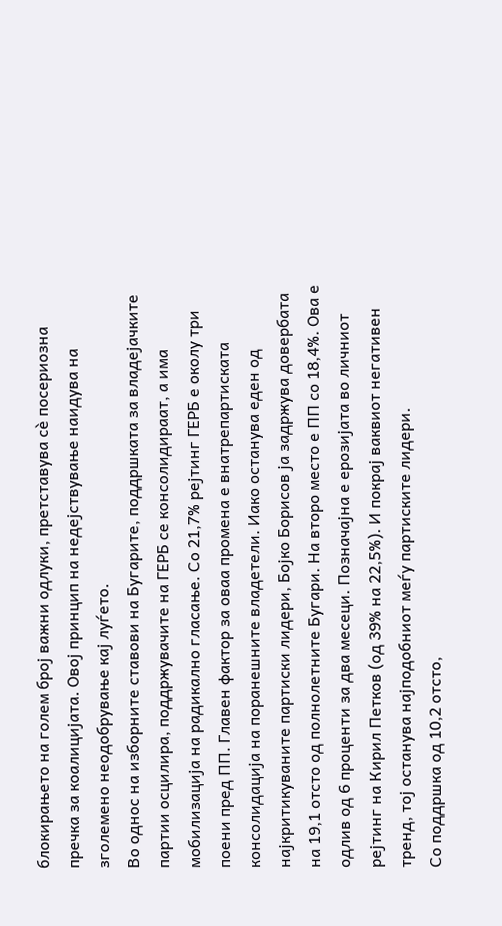блокирањето на голем број важни одлуки, претставува сè посериозна пречка за коалицијата. Овој принцип на недејствување наидува на зголемено неодобрување кај луѓето.
Во однос на изборните ставови на Бугарите, поддршката за владејачките партии осцилира, поддржувачите на ГЕРБ се консолидираат, а има мобилизација на радикално гласање. Со 21,7% рејтинг ГЕРБ е околу три поени пред ПП. Главен фактор за оваа промена е внатрепартиската консолидација на поранешните владетели. Иако останува еден од најкритикуваните партиски лидери, Бојко Борисов ја задржува довербата на 19,1 отсто од полнолетните Бугари. На второ место е ПП со 18,4%. Ова е одлив од 6 проценти за два месеци. Позначајна е ерозијата во личниот рејтинг на Кирил Петков (од 39% на 22,5%). И покрај ваквиот негативен тренд, тој останува најподобниот меѓу партиските лидери.
Со поддршка од 10,2 отсто,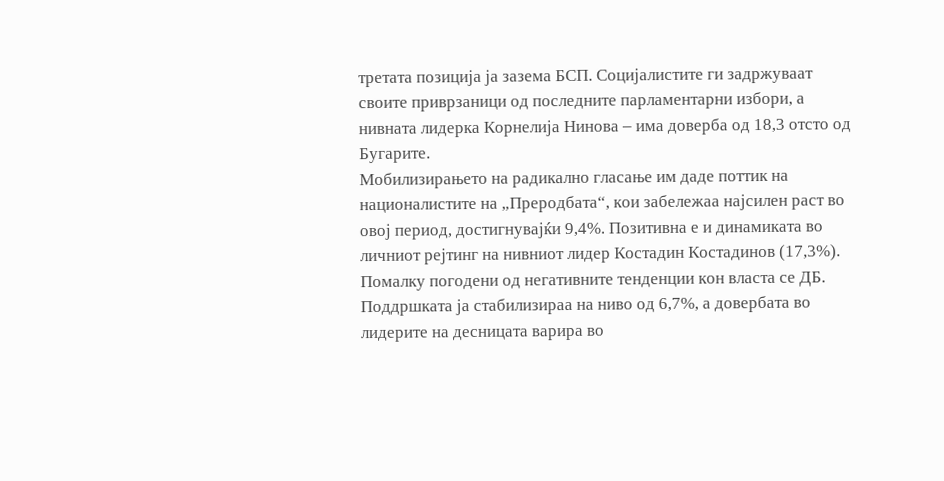третата позиција ја зазема БСП. Социјалистите ги задржуваат своите приврзаници од последните парламентарни избори, а нивната лидерка Корнелија Нинова – има доверба од 18,3 отсто од Бугарите.
Мобилизирањето на радикално гласање им даде поттик на националистите на „Преродбата“, кои забележаа најсилен раст во овој период, достигнувајќи 9,4%. Позитивна е и динамиката во личниот рејтинг на нивниот лидер Костадин Костадинов (17,3%). Помалку погодени од негативните тенденции кон власта се ДБ. Поддршката ја стабилизираа на ниво од 6,7%, а довербата во лидерите на десницата варира во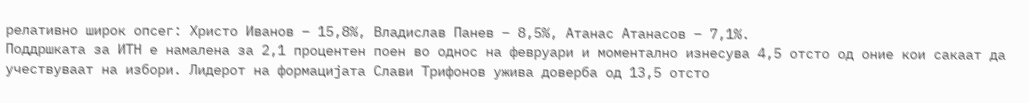релативно широк опсег: Христо Иванов – 15,8%, Владислав Панев – 8,5%, Атанас Атанасов – 7,1%.
Поддршката за ИТН е намалена за 2,1 процентен поен во однос на февруари и моментално изнесува 4,5 отсто од оние кои сакаат да учествуваат на избори. Лидерот на формацијата Слави Трифонов ужива доверба од 13,5 отсто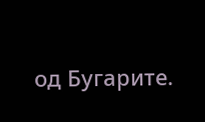од Бугарите.